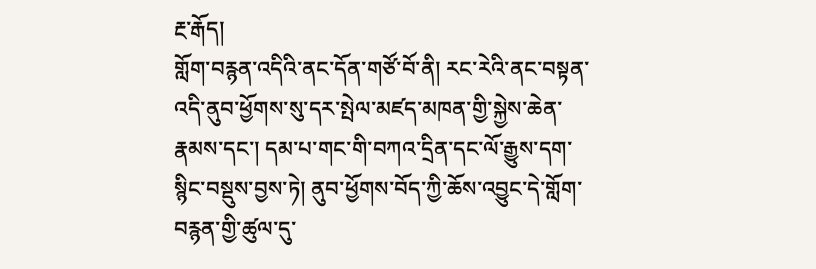རྔ་རྒོད།
གློག་བརྙན་འདིའི་ནང་དོན་གཙོ་བོ་ནི། རང་རེའི་ནང་བསྟན་འདི་ནུབ་ཕྱོགས་སུ་དར་སྤེལ་མཛད་མཁན་གྱི་སྐྱེས་ཆེན་རྣམས་དང་། དམ་པ་གང་གི་བཀའ་དྲིན་དང་ལོ་རྒྱུས་དག་སྙིང་བསྡུས་བྱས་ཏེ། ནུབ་ཕྱོགས་བོད་ཀྱི་ཆོས་འབྱུང་དེ་གློག་བརྙན་གྱི་ཚུལ་དུ་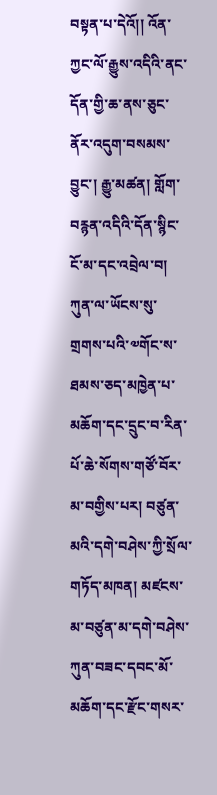བསྟན་པ་དེའོ།། འོན་ཀྱང་ལོ་རྒྱུས་འདིའི་ནང་དོན་གྱི་ཆ་ནས་ཅུང་ནོར་འདུག་བསམས་བྱུང་། རྒྱུ་མཚན། གློག་བརྙན་འདིའི་དོན་སྙིང་ངོ་མ་དང་འབྲེལ་བ། ཀུན་ལ་ཡོངས་སུ་གྲགས་པའི་༧གོང་ས་ཐམས་ཅད་མཁྱེན་པ་མཆོག་དང་དྲུང་བ་རིན་པོ་ཆེ་སོགས་གཙོ་བོར་མ་བགྱིས་པར། བཙུན་མའི་དགེ་བཤེས་ཀྱི་སྲོལ་གཏོད་མཁན། མཛངས་མ་བཙུན་མ་དགེ་བཤེས་ཀུན་བཟང་དབང་མོ་མཆོག་དང་རྫོང་གསར་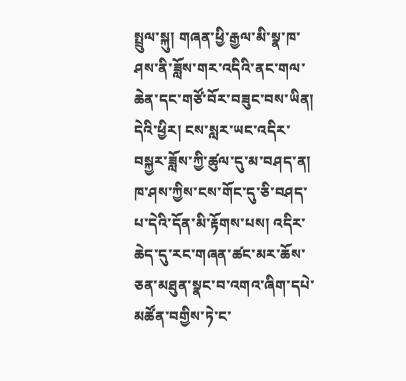སྤྲུལ་སྐུ། གཞན་ཕྱི་རྒྱལ་མི་སྣ་ཁ་ཤས་ནི་ཟློས་གར་འདིའི་ནང་གལ་ཆེན་དང་གཙོ་བོར་བཟུང་བས་ཡིན།
དེའི་ཕྱིར། ངས་སླར་ཡང་འདིར་བསྐྱར་ཟློས་ཀྱི་ཚུལ་དུ་མ་བཤད་ན། ཁ་ཤས་ཀྱིས་ངས་གོང་དུ་ཅི་བཤད་པ་དེའི་དོན་མི་རྟོགས་པས། འདིར་ཆེད་དུ་རང་གཞན་ཚང་མར་ཆོས་ཅན་མཐུན་སྣང་བ་འགའ་ཞིག་དཔེ་མཚོན་བགྱིས་ཏེ་ང་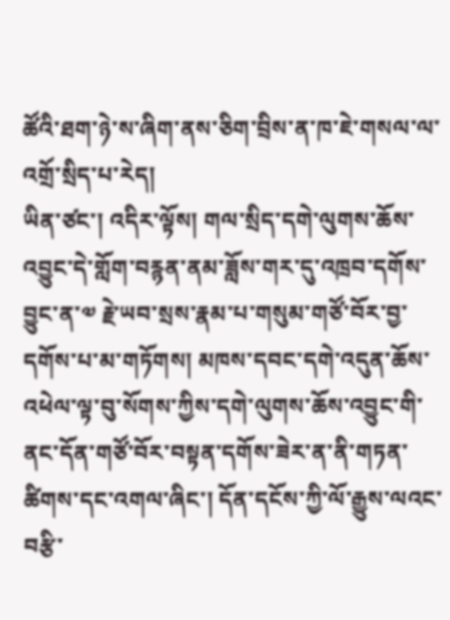ཚོའི་ཐག་ཉེ་ས་ཞིག་ནས་ཅིག་བྲིས་ན་ཁ་ཇེ་གསལ་ལ་འགྲོ་སྲིད་པ་རེད།
ཡིན་ཙང་། འདིར་ལྟོས། གལ་སྲིད་དགེ་ལུགས་ཆོས་འབྱུང་དེ་གློག་བརྙན་ནམ་ཟློས་གར་དུ་འཁྲབ་དགོས་བྱུང་ན་༧ རྗེ་ཡབ་སྲས་རྣམ་པ་གསུམ་གཙོ་བོར་བྱ་དགོས་པ་མ་གཏོགས། མཁས་དབང་དགེ་འདུན་ཆོས་འཕེལ་ལྟ་བུ་སོགས་ཀྱིས་དགེ་ལུགས་ཆོས་འབྱུང་གི་ནང་དོན་གཙོ་བོར་བསྟན་དགོས་ཟེར་ན་ནི་གཏན་ཚིགས་དང་འགལ་ཞིང་། དོན་དངོས་ཀྱི་ལོ་རྒྱུས་ལའང་བརྩི་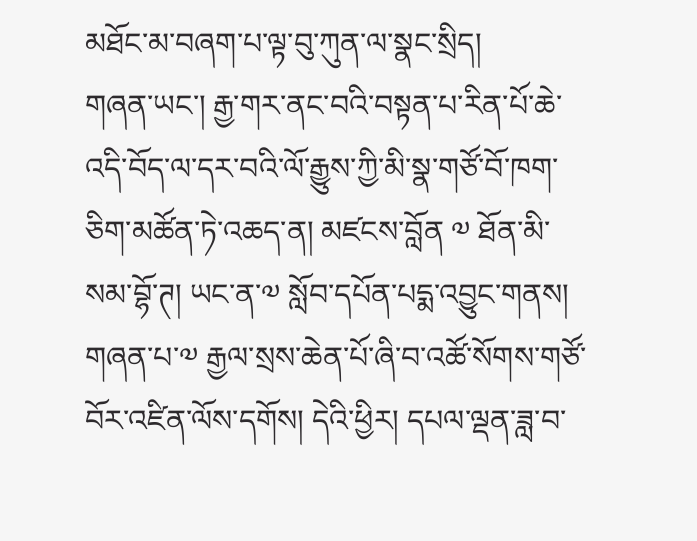མཐོང་མ་བཞག་པ་ལྟ་བུ་ཀུན་ལ་སྣང་སྲིད།
གཞན་ཡང་། རྒྱ་གར་ནང་བའི་བསྟན་པ་རིན་པོ་ཆེ་འདི་བོད་ལ་དར་བའི་ལོ་རྒྱུས་ཀྱི་མི་སྣ་གཙོ་བོ་ཁག་ཅིག་མཚོན་ཏེ་འཆད་ན། མཛངས་བློན ༧ ཐོན་མི་སམ་བྷོ་ཊ། ཡང་ན་༧ སློབ་དཔོན་པདྨ་འབྱུང་གནས། གཞན་པ་༧ རྒྱལ་སྲས་ཆེན་པོ་ཞི་བ་འཚོ་སོགས་གཙོ་བོར་འཛིན་ལོས་དགོས། དེའི་ཕྱིར། དཔལ་ལྡན་ཟླ་བ་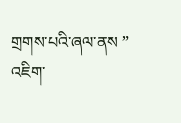གྲགས་པའི་ཞལ་ནས ” འཇིག་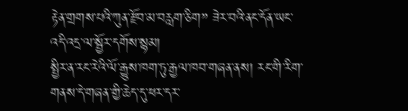རྟེན་གྲགས་པའི་ཀུན་རྫོབ་མ་བརླག་ཅིག” ཟེར་བའི་ནང་དོན་ཡང་འདི་འདྲ་ལ་སྦྱོར་དགོས་སྙམ།
སྤྱིར་ན་རང་རེའི་ལོ་རྒྱུས་ཁག་ཏུ་རྒྱལ་ཁབ་གཞན་ནས། རང་གི་རིག་གནས་དེ་གཞན་གྱི་ཆེད་དུ་ཕར་དར་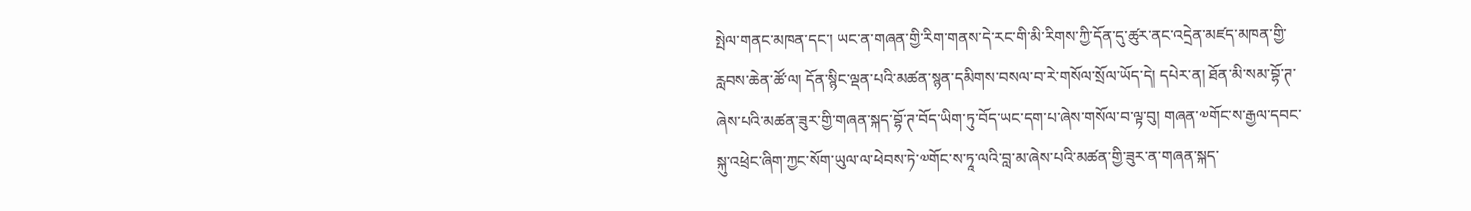སྤེལ་གནང་མཁན་དང་། ཡང་ན་གཞན་གྱི་རིག་གནས་དེ་རང་གི་མི་རིགས་ཀྱི་དོན་དུ་ཚུར་ནང་འདྲེན་མཛད་མཁན་གྱི་རླབས་ཆེན་ཚོ་ལ། དོན་སྙིང་ལྡན་པའི་མཚན་སྙན་དམིགས་བསལ་བ་རེ་གསོལ་སྲོལ་ཡོད་དེ། དཔེར་ན། ཐོན་མི་སམ་བྷོ་ཊ་ཞེས་པའི་མཚན་ཟུར་གྱི་གཞན་སྐད་བྷོ་ཊ་བོད་ཡིག་ཏུ་བོད་ཡང་དག་པ་ཞེས་གསོལ་བ་ལྟ་བུ། གཞན་༧གོང་ས་རྒྱལ་དབང་སྐུ་འཕྲེང་ཞིག་ཀྱང་སོག་ཡུལ་ལ་ཕེབས་ཏེ་༧གོང་ས་ཏཱ་ལའི་བླ་མ་ཞེས་པའི་མཚན་གྱི་ཟུར་ན་གཞན་སྐད་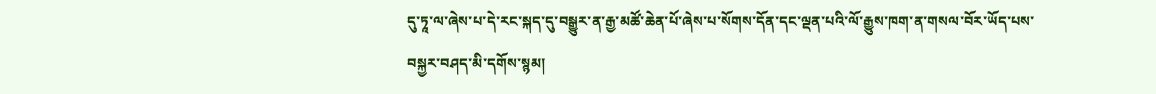དུ་ཏཱ་ལ་ཞེས་པ་དེ་རང་སྐད་དུ་བསྒྱུར་ན་རྒྱ་མཚོ་ཆེན་པོ་ཞེས་པ་སོགས་དོན་དང་ལྡན་པའི་ལོ་རྒྱུས་ཁག་ན་གསལ་བོར་ཡོད་པས་བསྐྱར་བཤད་མི་དགོས་སྙམ།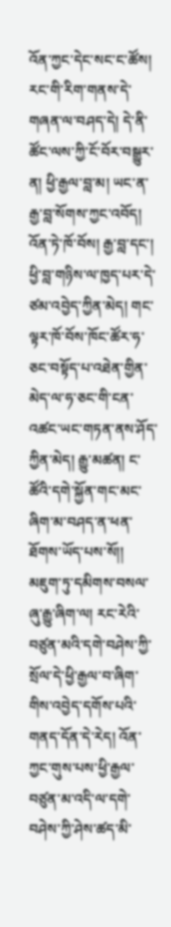འོན་ཀྱང་དེང་སང་ང་ཚོས། རང་གི་རིག་གནས་དེ་གཞན་ལ་བཤད་དེ། དེ་ནི་ཚོང་ལས་ཀྱི་ངོ་བོར་བསྒྱུར་ན། ཕྱི་རྒྱལ་བླ་མ། ཡང་ན་རྒྱ་བླ་སོགས་ཀྱང་འབོད། འོན་ཏེ་ཁོ་བོས། རྒྱ་བླ་དང་། ཕྱི་བླ་གཉིས་ལ་ཁྱད་པར་དེ་ཙམ་འབྱེད་ཀྱིན་མེད། གང་ལྟར་ཁོ་བོས་ཁོང་ཚོར་ཧ་ཅང་བསྟོད་པ་འཐེན་གྱིན་མེད་ལ་ཧ་ཅང་གི་ངན་འཚང་ཡང་གཏན་ནས་ཤོད་ཀྱིན་མེད། རྒྱུ་མཚན། ང་ཚོའི་དགེ་སྐྱོན་གང་མང་ཞིག་མ་བཤད་ན་ཕན་ཐོགས་ཡོད་པས་སོ།།
མཇུག་ཏུ་དམིགས་བསལ་ཞུ་རྒྱུ་ཞིག་ལ། རང་རེའི་བཙུན་མའི་དགེ་བཤེས་ཀྱི་སྲོལ་དེ་ཕྱི་རྒྱལ་བ་ཞིག་གིས་འབྱེད་དགོས་པའི་གནད་དོན་དེ་རེད། འོན་ཀྱང་གུས་པས་ཕྱི་རྒྱལ་བཙུན་མ་འདི་ལ་དགེ་བཤེས་ཀྱི་ཤེས་ཚད་མི་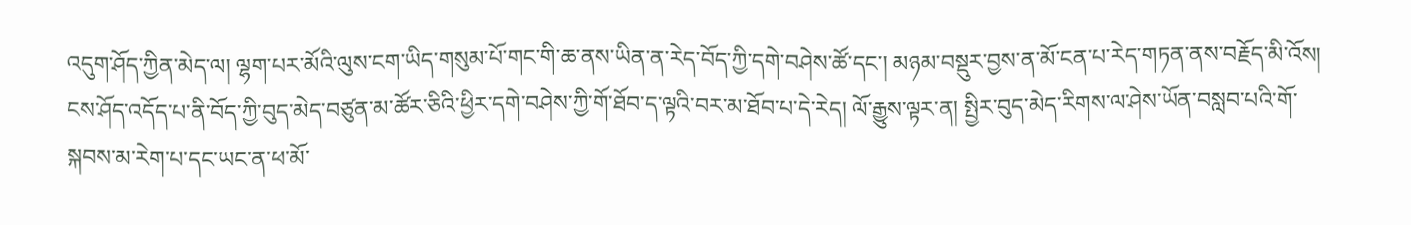འདུག་ཤོད་ཀྱིན་མེད་ལ། ལྷག་པར་མོའི་ལུས་ངག་ཡིད་གསུམ་པོ་གང་གི་ཆ་ནས་ཡིན་ན་རེད་བོད་ཀྱི་དགེ་བཤེས་ཚོ་དང་། མཉམ་བསྡུར་བྱས་ན་མོ་ངན་པ་རེད་གཏན་ནས་བརྗོད་མི་འོས།
ངས་ཤོད་འདོད་པ་ནི་བོད་ཀྱི་བུད་མེད་བཙུན་མ་ཚོར་ཅིའི་ཕྱིར་དགེ་བཤེས་ཀྱི་གོ་ཐོབ་ད་ལྟའི་བར་མ་ཐོབ་པ་དེ་རེད། ལོ་རྒྱུས་ལྟར་ན། སྤྱིར་བུད་མེད་རིགས་ལ་ཤེས་ཡོན་བསླབ་པའི་གོ་སྐབས་མ་རེག་པ་དང་ཡང་ན་ཕ་མོ་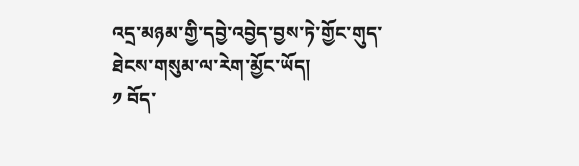འདྲ་མཉམ་གྱི་དབྱེ་འབྱེད་བྱས་ཏེ་གྱོང་གུད་ཐེངས་གསུམ་ལ་རེག་མྱོང་ཡོད།
༡ བོད་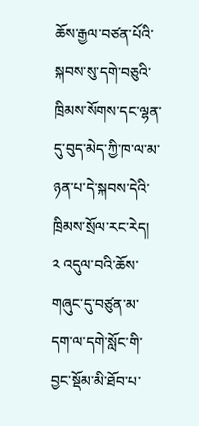ཆོས་རྒྱལ་བཙན་པོའི་སྐབས་སུ་དགེ་བཅུའི་ཁྲིམས་སོགས་དང་ལྷན་དུ་བུད་མེད་ཀྱི་ཁ་ལ་མ་ཉན་པ་དེ་སྐབས་དེའི་ཁྲིམས་སྲོལ་རང་རེད།
༢ འདུལ་བའི་ཆོས་གཞུང་དུ་བཙུན་མ་དག་ལ་དགེ་སློང་གི་བྱང་སྡོམ་མི་ཐོབ་པ་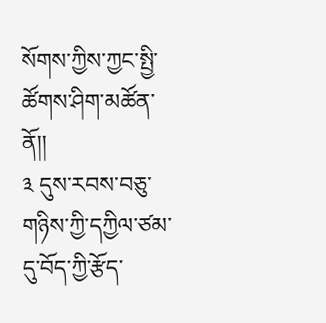སོགས་ཀྱིས་ཀྱང་སྤྱི་ཚོགས་ཤིག་མཚོན་ནོ།།
༣ དུས་རབས་བཅུ་གཉིས་ཀྱི་དཀྱིལ་ཙམ་དུ་བོད་ཀྱི་རྩོད་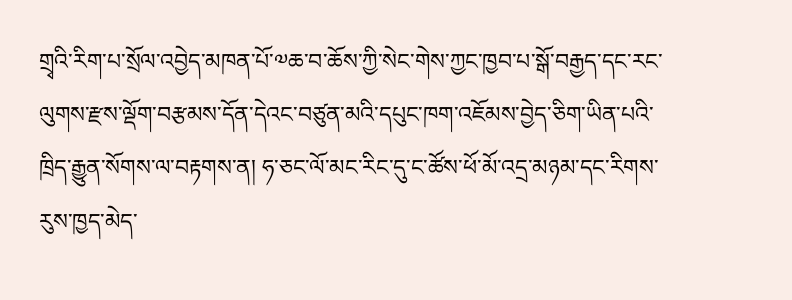གྲྭའི་རིག་པ་སྲོལ་འབྱེད་མཁན་པོ་༧ཆ་བ་ཆོས་ཀྱི་སེང་གེས་ཀྱང་ཁྱབ་པ་སྒོ་བརྒྱད་དང་རང་ལུགས་རྫས་ལྡོག་བརྩམས་དོན་དེའང་བཙུན་མའི་དཔུང་ཁག་འཇོམས་བྱེད་ཅིག་ཡིན་པའི་ཁྲིད་རྒྱུན་སོགས་ལ་བརྟགས་ན། ཧ་ཅང་ལོ་མང་རིང་དུ་ང་ཚོས་ཕོ་མོ་འདྲ་མཉམ་དང་རིགས་རུས་ཁྱད་མེད་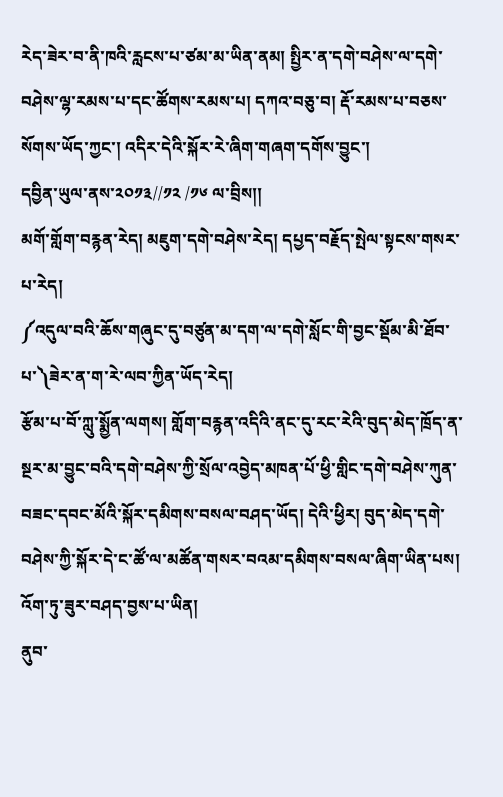རེད་ཟེར་བ་ནི་ཁའི་རླངས་པ་ཙམ་མ་ཡིན་ནམ། སྤྱིར་ན་དགེ་བཤེས་ལ་དགེ་བཤེས་ལྷ་རམས་པ་དང་ཚོགས་རམས་པ། དཀའ་བཅུ་བ། རྡོ་རམས་པ་བཅས་སོགས་ཡོད་ཀྱང་། འདིར་དེའི་སྐོར་རེ་ཞིག་གཞག་དགོས་བྱུང་།
དབྱིན་ཡུལ་ནས་༢༠༡༣//༡༢ /༡༦ ལ་བྲིས།།
མགོ་གློག་བརྙན་རེད། མཇུག་དགེ་བཤེས་རེད། དཔྱད་བརྗོད་སྤེལ་སྟངས་གསར་པ་རེད།
༼འདུལ་བའི་ཆོས་གཞུང་དུ་བཙུན་མ་དག་ལ་དགེ་སློང་གི་བྱང་སྡོམ་མི་ཐོབ་པ་༽ཟེར་ན་ག་རེ་ལབ་ཀྱིན་ཡོད་རེད།
རྩོམ་པ་བོ་ཀླུ་སྨྱོན་ལགས། གློག་བརྙན་འདིའི་ནང་དུ་རང་རེའི་བུད་མེད་ཁྲོད་ན་སྔར་མ་བྱུང་བའི་དགེ་བཤེས་ཀྱི་སྲོལ་འབྱེད་མཁན་པོ་ཕྱི་གླིང་དགེ་བཤེས་ཀུན་བཟང་དབང་མོའི་སྐོར་དམིགས་བསལ་བཤད་ཡོད། དེའི་ཕྱིར། བུད་མེད་དགེ་བཤེས་ཀྱི་སྐོར་དེ་ང་ཚོ་ལ་མཚོན་གསར་བའམ་དམིགས་བསལ་ཞིག་ཡིན་པས། འོག་ཏུ་ཟུར་བཤད་བྱས་པ་ཡིན།
ནུབ་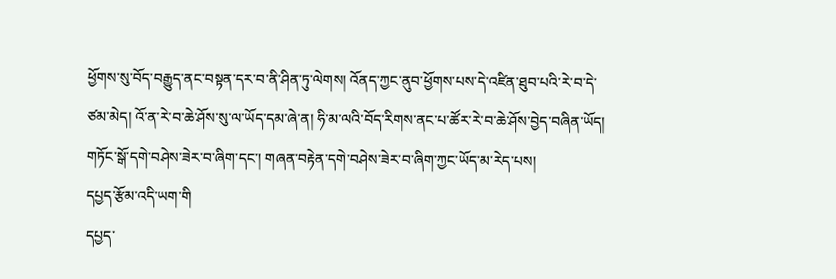ཕྱོགས་སུ་བོད་བརྒྱུད་ནང་བསྟན་དར་བ་ནི་ཤིན་ཏུ་ལེགས། འོནད་ཀྱང་ནུབ་ཕྱོགས་པས་དེ་འཛིན་ཐུབ་པའི་རེ་བ་དེ་ཙམ་མེད། འོ་ན་རེ་བ་ཆེ་ཤོས་སུ་ལ་ཡོད་དམ་ཞེ་ན། ཧི་མ་ལའི་བོད་རིགས་ནང་པ་ཚོར་རེ་བ་ཆེ་ཤོས་བྱེད་བཞིན་ཡོད།
གཏོང་སྒོ་དགེ་བཤེས་ཟེར་བ་ཞིག་དང་། གཞན་བརྟེན་དགེ་བཤེས་ཟེར་བ་ཞིག་ཀྱང་ཡོད་མ་རེད་པས།
དཔྱད་རྩོམ་འདི་ཡག་གི
དཔྱད་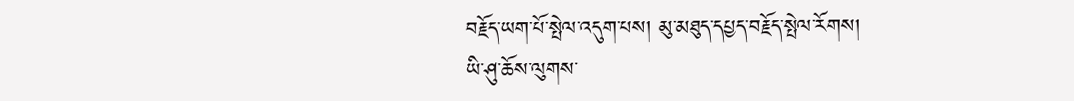བརྗོད་ཡག་པོ་སྤེལ་འདུག་པས། མུ་མཐུད་དཔྱད་བརྗོད་སྤེལ་རོགས།
ཡི་ཤུ་ཆོས་ལུགས་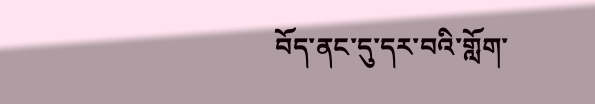བོད་ནང་དུ་དར་བའི་གློག་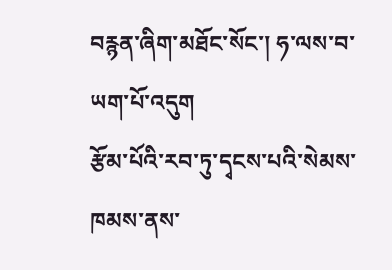བརྙན་ཞིག་མཐོང་སོང་། ཧ་ལས་བ་ཡག་པོ་འདུག
རྩོམ་པོའི་རབ་ཏུ་དྭངས་པའི་སེམས་ཁམས་ནས་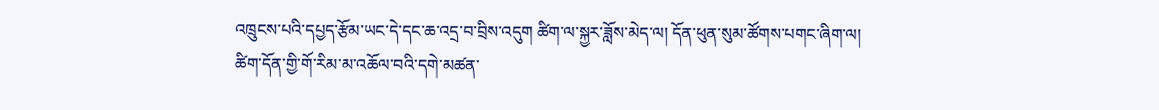འཁྲུངས་པའི་དཔྱད་རྩོམ་ཡང་དེ་དང་ཆ་འདྲ་བ་བྲིས་འདུག ཚིག་ལ་སྐྱར་ཟློས་མེད་ལ། དོན་ཕུན་སུམ་ཚོགས་པགང་ཞིག་ལ། ཚིག་དོན་གྱི་གོ་རིམ་མ་འཆོལ་བའི་དགེ་མཚན་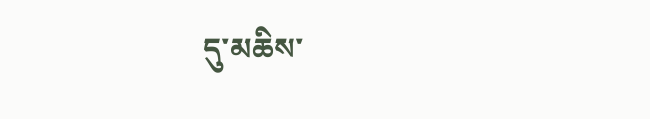དུ་མཆིས་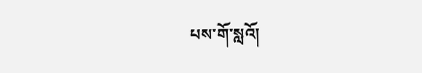པས་གོ་སླའོ།